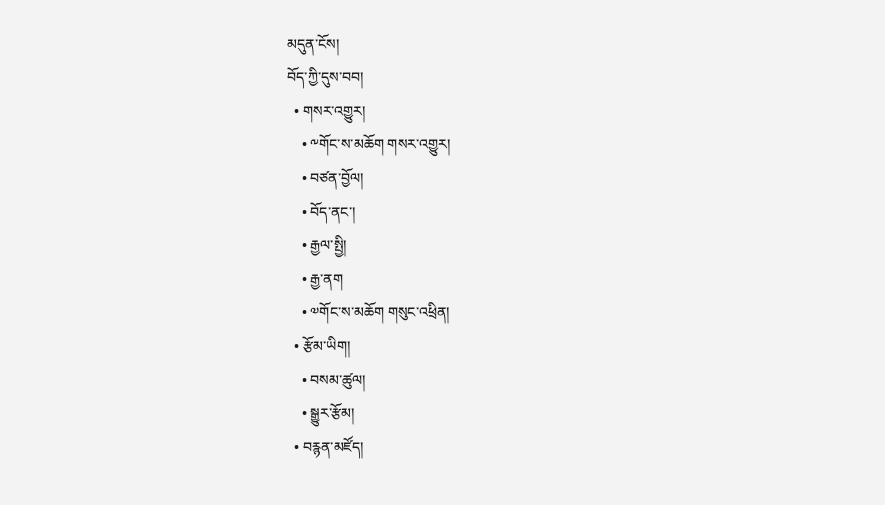མདུན་ངོས།
བོད་ཀྱི་དུས་བབ།
  • གསར་འགྱུར།
    • ༸གོང་ས་མཆོག གསར་འགྱུར།
    • བཙན་བྱོལ།
    • བོད་ནང་།
    • རྒྱལ་སྤྱི།
    • རྒྱ་ནག
    • ༧གོང་ས་མཆོག གསུང་འཕྲིན།
  • རྩོམ་ཡིག།
    • བསམ་ཚུལ།
    • སྒྱུར་རྩོམ།
  • བརྙན་མཛོད།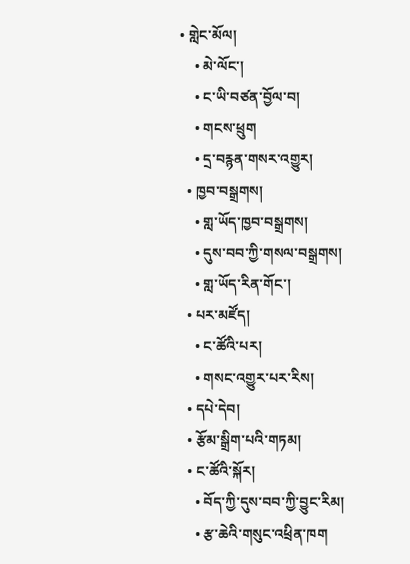• གླེང་མོལ།
    • མེ་ལོང་།
    • ང་ཡི་བཙན་བྱོལ་བ།
    • གངས་ཕྲུག
    • དྲ་བརྙན་གསར་འགྱུར།
  • ཁྱབ་བསྒྲགས།
    • གླ་ཡོད་ཁྱབ་བསྒྲགས།
    • དུས་བབ་ཀྱི་གསལ་བསྒྲགས།
    • གླ་ཡོད་རིན་གོང་།
  • པར་མཛོད།
    • ང་ཚོའི་པར།
    • གསང་འགྱུར་པར་རིས།
  • དཔེ་དེབ།
  • རྩོམ་སྒྲིག་པའི་གཏམ།
  • ང་ཚོའི་སྐོར།
    • བོད་ཀྱི་དུས་བབ་ཀྱི་བྱུང་རིམ།
    • རྩ་ཆེའི་གསུང་འཕྲིན་ཁག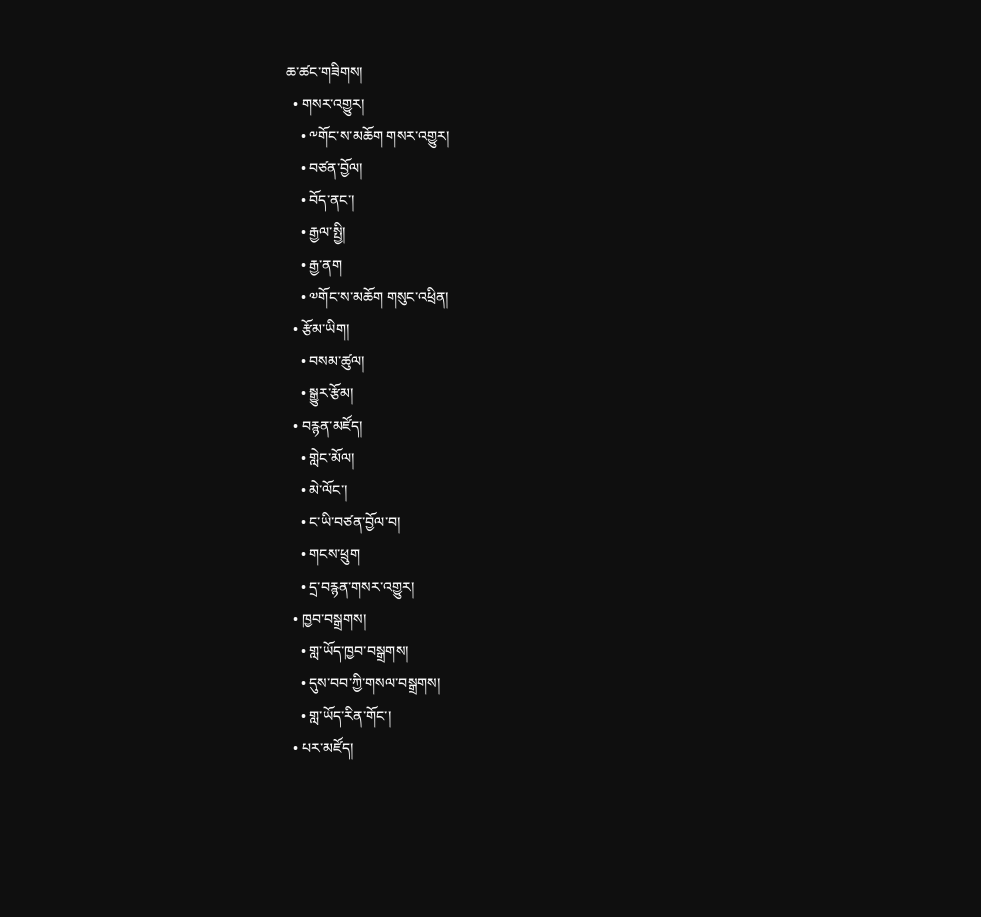ཆ་ཚང་གཟིགས།
  • གསར་འགྱུར།
    • ༸གོང་ས་མཆོག གསར་འགྱུར།
    • བཙན་བྱོལ།
    • བོད་ནང་།
    • རྒྱལ་སྤྱི།
    • རྒྱ་ནག
    • ༧གོང་ས་མཆོག གསུང་འཕྲིན།
  • རྩོམ་ཡིག།
    • བསམ་ཚུལ།
    • སྒྱུར་རྩོམ།
  • བརྙན་མཛོད།
    • གླེང་མོལ།
    • མེ་ལོང་།
    • ང་ཡི་བཙན་བྱོལ་བ།
    • གངས་ཕྲུག
    • དྲ་བརྙན་གསར་འགྱུར།
  • ཁྱབ་བསྒྲགས།
    • གླ་ཡོད་ཁྱབ་བསྒྲགས།
    • དུས་བབ་ཀྱི་གསལ་བསྒྲགས།
    • གླ་ཡོད་རིན་གོང་།
  • པར་མཛོད།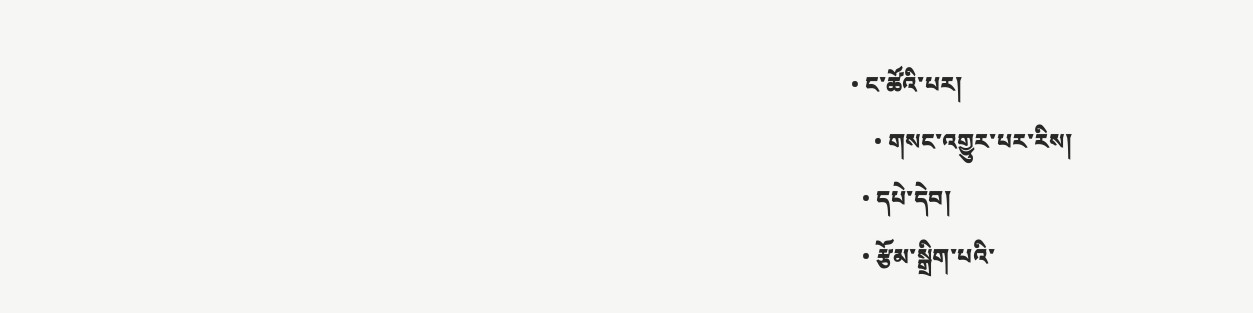• ང་ཚོའི་པར།
    • གསང་འགྱུར་པར་རིས།
  • དཔེ་དེབ།
  • རྩོམ་སྒྲིག་པའི་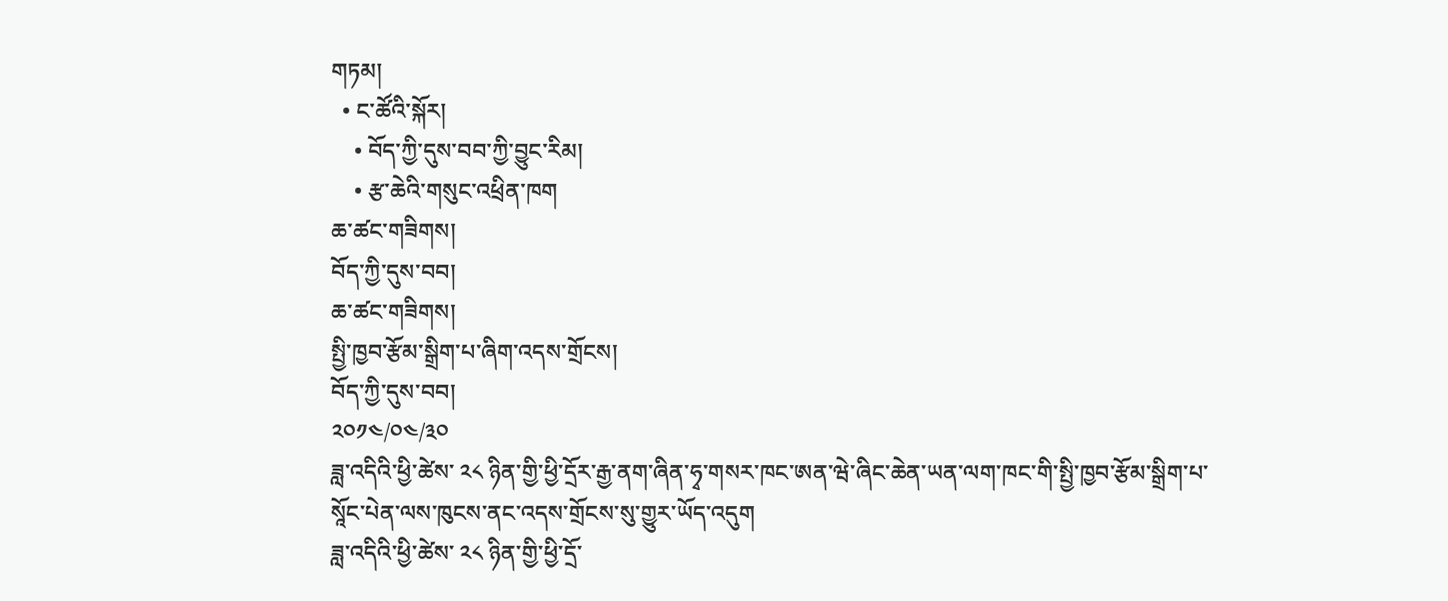གཏམ།
  • ང་ཚོའི་སྐོར།
    • བོད་ཀྱི་དུས་བབ་ཀྱི་བྱུང་རིམ།
    • རྩ་ཆེའི་གསུང་འཕྲིན་ཁག
ཆ་ཚང་གཟིགས།
བོད་ཀྱི་དུས་བབ།
ཆ་ཚང་གཟིགས།
སྤྱི་ཁྱབ་རྩོམ་སྒྲིག་པ་ཞིག་འདས་གྲོངས།
བོད་ཀྱི་དུས་བབ།
༢༠༡༤/༠༤/༣༠
ཟླ་འདིའི་ཕྱི་ཚེས་ ༢༨ ཉིན་གྱི་ཕྱི་དྲོར་རྒྱ་ནག་ཞིན་ཧྭ་གསར་ཁང་ཨན་ཝེ་ཞིང་ཆེན་ཡན་ལག་ཁང་གི་སྤྱི་ཁྱབ་རྩོམ་སྒྲིག་པ་སཱོང་པེན་ལས་ཁུངས་ནང་འདས་གྲོངས་སུ་གྱུར་ཡོད་འདུག
ཟླ་འདིའི་ཕྱི་ཚེས་ ༢༨ ཉིན་གྱི་ཕྱི་དྲོ་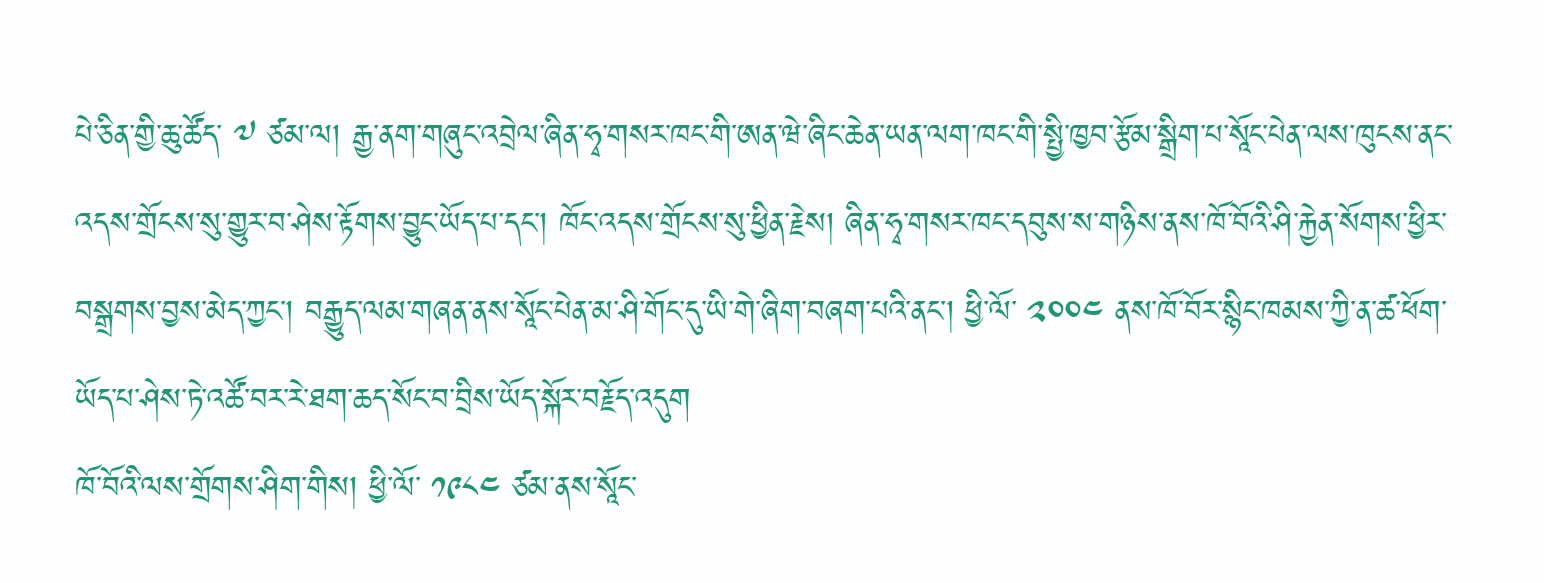པེ་ཅིན་གྱི་ཆུ་ཚོད་ ༧ ཙམ་ལ། རྒྱ་ནག་གཞུང་འབྲེལ་ཞིན་ཧྭ་གསར་ཁང་གི་ཨན་ཝེ་ཞིང་ཆེན་ཡན་ལག་ཁང་གི་སྤྱི་ཁྱབ་རྩོམ་སྒྲིག་པ་སཱོང་པེན་ལས་ཁུངས་ནང་འདས་གྲོངས་སུ་གྱུར་བ་ཤེས་རྟོགས་བྱུང་ཡོད་པ་དང་། ཁོང་འདས་གྲོངས་སུ་ཕྱིན་རྗེས། ཞིན་ཧྭ་གསར་ཁང་དབུས་ས་གཉིས་ནས་ཁོ་བོའི་ཤི་རྐྱེན་སོགས་ཕྱིར་བསྒྲགས་བྱས་མེད་ཀྱང་། བརྒྱུད་ལམ་གཞན་ནས་སཱོང་པེན་མ་ཤི་གོང་དུ་ཡི་གེ་ཞིག་བཞག་པའི་ནང་། ཕྱི་ལོ་ ༢༠༠༤ ནས་ཁོ་བོར་སྙིང་ཁམས་ཀྱི་ན་ཚ་ཕོག་ཡོད་པ་ཤེས་ཏེ་འཚོ་བར་རེ་ཐག་ཆད་སོང་བ་བྲིས་ཡོད་སྐོར་བརྗོད་འདུག
ཁོ་བོའི་ལས་གྲོགས་ཤིག་གིས། ཕྱི་ལོ་ ༡༩༨༤ ཙམ་ནས་སཱོང་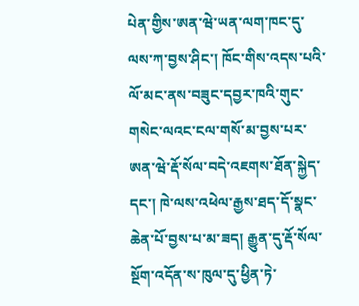པེན་གྱིས་ཨན་ཝེ་ཡན་ལག་ཁང་དུ་ལས་ཀ་བྱས་ཤིང་། ཁོང་གིས་འདས་པའི་ལོ་མང་ནས་བཟུང་དབྱར་ཁའི་གུང་གསེང་ལའང་ངལ་གསོ་མ་བྱས་པར་ཨན་ཝེ་རྡོ་སོལ་བདེ་འཇགས་ཐོན་སྐྱེད་དང་། ཁེ་ལས་འཕེལ་རྒྱས་ཐད་དོ་སྣང་ཆེན་པོ་བྱས་པ་མ་ཟད། རྒྱུན་དུ་རྡོ་སོལ་སྔོག་འདོན་ས་ཁུལ་དུ་ཕྱིན་ཏེ་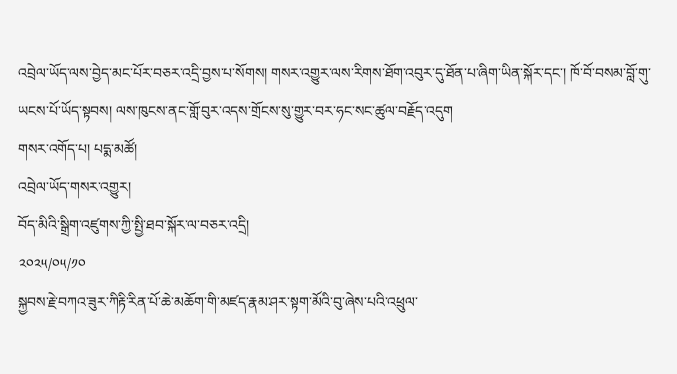འབྲེལ་ཡོད་ལས་བྱེད་མང་པོར་བཅར་འདྲི་བྱས་པ་སོགས། གསར་འགྱུར་ལས་རིགས་ཐོག་འབུར་དུ་ཐོན་པ་ཞིག་ཡིན་སྐོར་དང་། ཁོ་བོ་བསམ་བློ་གུ་ཡངས་པོ་ཡོད་སྟབས། ལས་ཁུངས་ནང་གློ་བུར་འདས་གྲོངས་སུ་གྱུར་བར་ཧང་སང་ཚུལ་བརྗོད་འདུག
གསར་འགོད་པ། པདྨ་མཚོ།
འབྲེལ་ཡོད་གསར་འགྱུར།
བོད་མིའི་སྒྲིག་འཛུགས་ཀྱི་སྤྱི་ཐབ་སྐོར་ལ་བཅར་འདྲི།
༢༠༢༥/༠༥/༡༠
སྐྱབས་རྗེ་བཀའ་ཟུར་ཀིརྟི་རིན་པོ་ཆེ་མཆོག་གི་མཛད་རྣམ་ཤར་སྟག་མོའི་བུ་ཞེས་པའི་འཕྲུལ་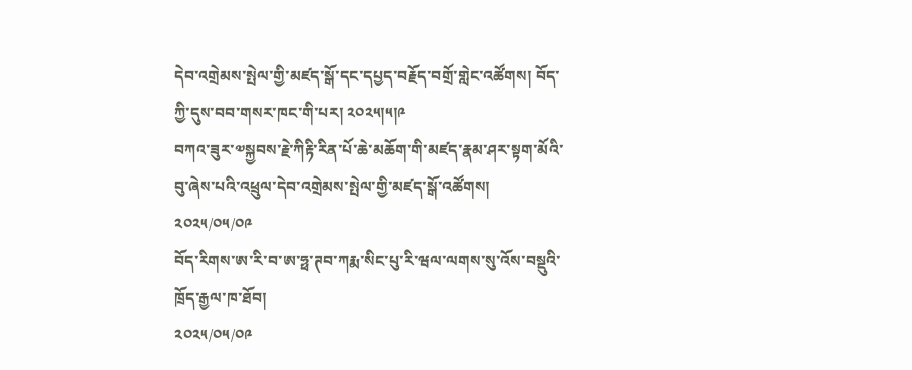དེབ་འགྲེམས་སྤེལ་གྱི་མཛད་སྒོ་དང་དཔྱད་བརྗོད་བགྲོ་གླེང་འཚོགས། བོད་ཀྱི་དུས་བབ་གསར་ཁང་གི་པར། ༢༠༢༥།༥།༩
བཀའ་ཟུར་༧སྐྱབས་རྗེ་ཀིརྟི་རིན་པོ་ཆེ་མཆོག་གི་མཛད་རྣམ་ཤར་སྟག་མོའི་བུ་ཞེས་པའི་འཕྲུལ་དེབ་འགྲེམས་སྤེལ་གྱི་མཛད་སྒོ་འཚོགས།
༢༠༢༥/༠༥/༠༩
བོད་རིགས་ཨ་རི་བ་ཨ་ཧྥ་ཊབ་ཀརྨ་སིང་པུ་རི་ཝལ་ལགས་སུ་འོས་བསྡུའི་ཁྲོད་རྒྱལ་ཁ་ཐོབ།
༢༠༢༥/༠༥/༠༩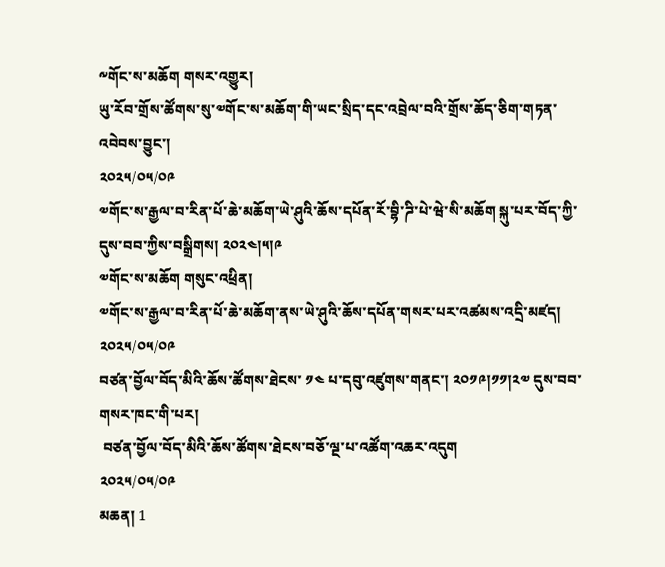༸གོང་ས་མཆོག གསར་འགྱུར།
ཡུ་རོབ་གྲོས་ཚོགས་སུ་༧གོང་ས་མཆོག་གི་ཡང་སྲིད་དང་འབྲེལ་བའི་གྲོས་ཆོད་ཅིག་གཏན་འབེབས་བྱུང་།
༢༠༢༥/༠༥/༠༩
༧གོང་ས་རྒྱལ་བ་རིན་པོ་ཆེ་མཆོག་ཡེ་ཤུའི་ཆོས་དཔོན་རོ་བྷི་ཌི་པེ་ཝེ་སི་མཆོག སྐུ་པར་བོད་ཀྱི་དུས་བབ་ཀྱིས་བསྒྲིགས། ༢༠༢༤།༥།༩
༧གོང་ས་མཆོག གསུང་འཕྲིན།
༧གོང་ས་རྒྱལ་བ་རིན་པོ་ཆེ་མཆོག་ནས་ཡེ་ཤུའི་ཆོས་དཔོན་གསར་པར་འཚམས་འདྲི་མཛད།
༢༠༢༥/༠༥/༠༩
བཙན་བྱོལ་བོད་མིའི་ཆོས་ཚོགས་ཐེངས་ ༡༤ པ་དབུ་འཛུགས་གནང་། ༢༠༡༩།༡༡།༢༧ དུས་བབ་གསར་ཁང་གི་པར།
 བཙན་བྱོལ་བོད་མིའི་ཆོས་ཚོགས་ཐེངས་བཅོ་ལྔ་པ་འཚོག་འཆར་འདུག
༢༠༢༥/༠༥/༠༩
མཆན། 1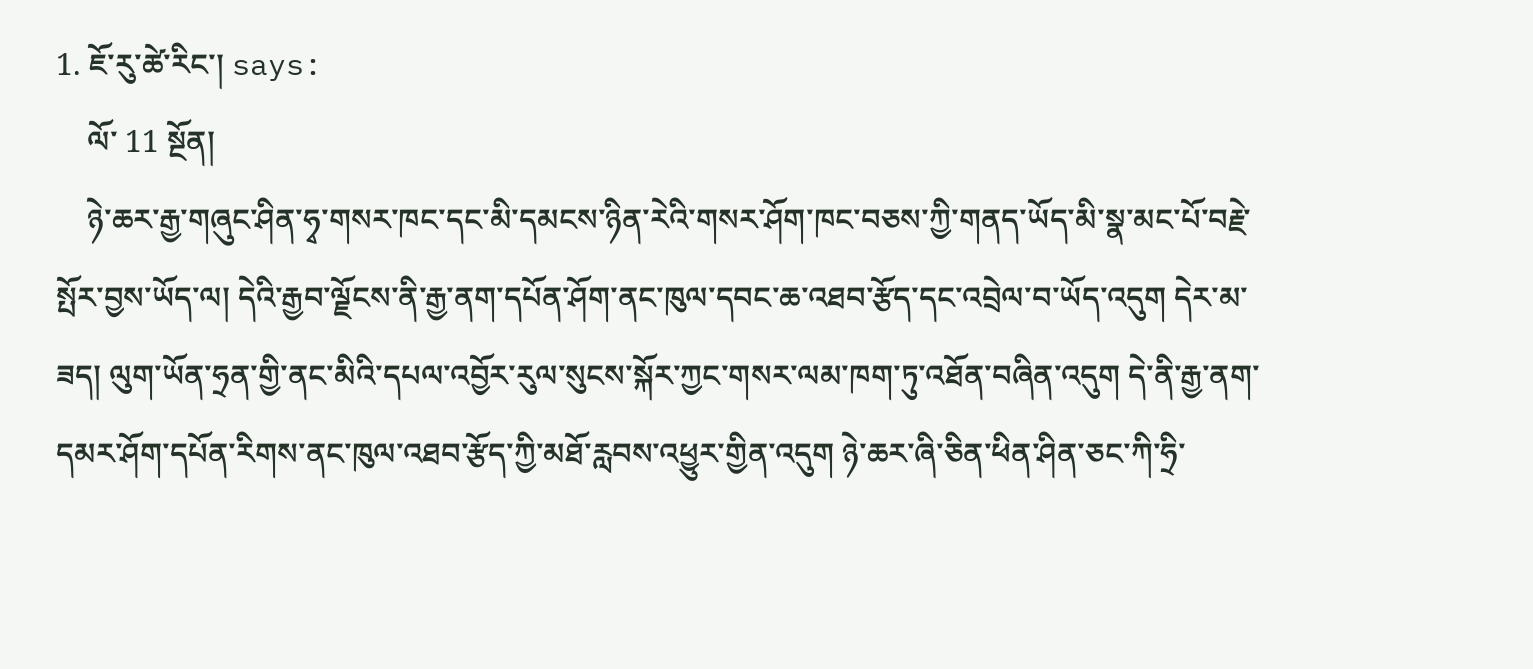1. ཇོ་རུ་ཚེ་རིང་། says:
    ལོ་ 11 སྔོན།
    ཉེ་ཆར་རྒྱ་གཞུང་ཤིན་ཧྭ་གསར་ཁང་དང་མི་དམངས་ཉིན་རེའི་གསར་ཤོག་ཁང་བཅས་ཀྱི་གནད་ཡོད་མི་སྣ་མང་པོ་བརྗེ་སྤོར་བྱས་ཡོད་ལ། དེའི་རྒྱབ་ལྗོངས་ནི་རྒྱ་ནག་དཔོན་ཤོག་ནང་ཁུལ་དབང་ཆ་འཐབ་རྩོད་དང་འབྲེལ་བ་ཡོད་འདུག དེར་མ་ཟད། ལུག་ཡོན་ཧྲན་གྱི་ནང་མིའི་དཔལ་འབྱོར་རུལ་སུངས་སྐོར་ཀྱང་གསར་ལམ་ཁག་ཏུ་འཐོན་བཞིན་འདུག དེ་ནི་རྒྱ་ནག་དམར་ཤོག་དཔོན་རིགས་ནང་ཁུལ་འཐབ་རྩོད་ཀྱི་མཐོ་རླབས་འཕྱུར་གྱིན་འདུག ཉེ་ཆར་ཞི་ཅིན་ཕིན་ཤིན་ཅང་ཀི་ཧྲི་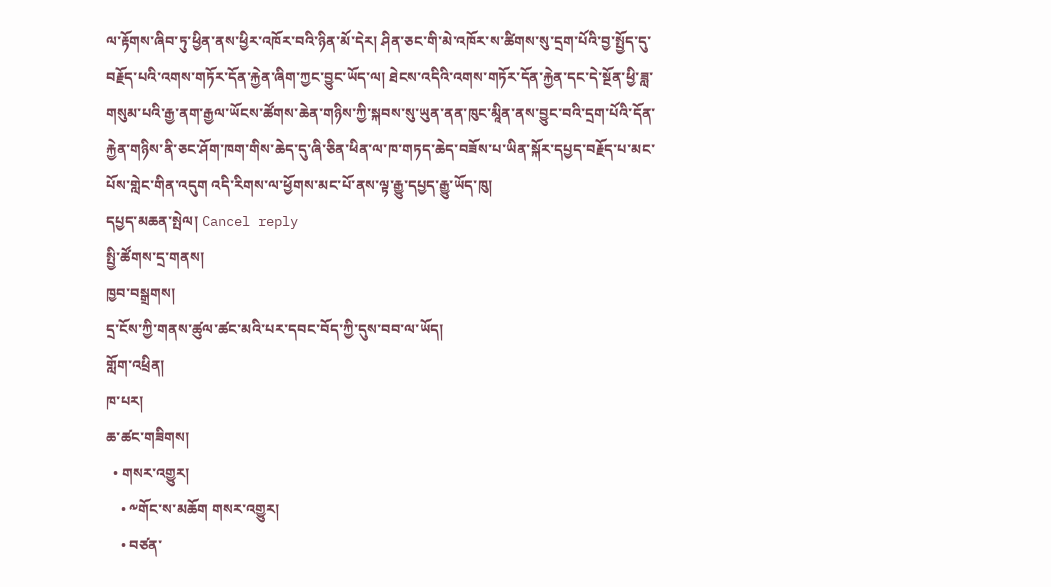ལ་རྟོགས་ཞིབ་ཏུ་ཕྱིན་ནས་ཕྱིར་འཁོར་བའི་ཉིན་མོ་དེར། ཤིན་ཅང་གི་མེ་འཁོར་ས་ཚིགས་སུ་དྲག་པོའི་བྱ་སྤྱོད་དུ་བརྗོད་པའི་འགས་གཏོར་དོན་རྐྱེན་ཞིག་ཀྱང་བྱུང་ཡོད་ལ། ཐེངས་འདིའི་འགས་གཏོར་དོན་རྐྱེན་དང་དེ་སྔོན་ཕྱི་ཟླ་གསུམ་པའི་རྒྱ་ནག་རྒྱལ་ཡོངས་ཚོགས་ཆེན་གཉིས་ཀྱི་སྐབས་སུ་ཡུན་ནན་ཁུང་མཱིན་ནས་བྱུང་བའི་དྲག་པོའི་དོན་རྐྱེན་གཉིས་ནི་ཅང་ཤོག་ཁག་གིས་ཆེད་དུ་ཞི་ཅིན་ཕིན་ལ་ཁ་གཏད་ཆེད་བཟོས་པ་ཡིན་སྐོར་དཔྱད་བརྗོད་པ་མང་པོས་གླེང་གིན་འདུག འདི་རིགས་ལ་ཕྱོགས་མང་པོ་ནས་ལྟ་རྒྱུ་དཔྱད་རྒྱུ་ཡོད་ཁུ།
དཔྱད་མཆན་སྤེལ། Cancel reply
སྤྱི་ཚོགས་དྲ་གནས།
ཁྱབ་བསྒྲགས།
དྲ་ངོས་ཀྱི་གནས་ཚུལ་ཚང་མའི་པར་དབང་བོད་ཀྱི་དུས་བབ་ལ་ཡོད།
གློག་འཕྲིན།
ཁ་པར།
ཆ་ཚང་གཟིགས།
  • གསར་འགྱུར།
    • ༸གོང་ས་མཆོག གསར་འགྱུར།
    • བཙན་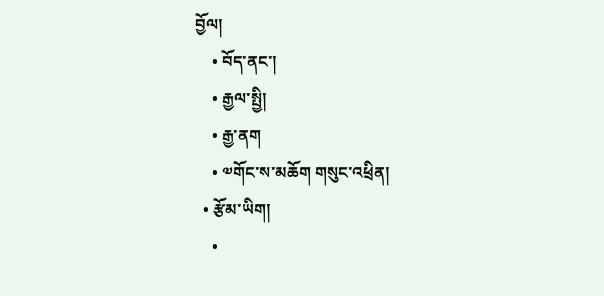བྱོལ།
    • བོད་ནང་།
    • རྒྱལ་སྤྱི།
    • རྒྱ་ནག
    • ༧གོང་ས་མཆོག གསུང་འཕྲིན།
  • རྩོམ་ཡིག།
    •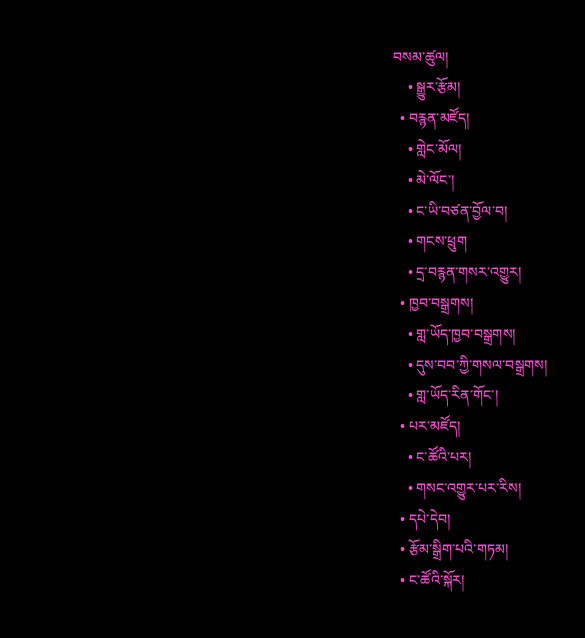བསམ་ཚུལ།
    • སྒྱུར་རྩོམ།
  • བརྙན་མཛོད།
    • གླེང་མོལ།
    • མེ་ལོང་།
    • ང་ཡི་བཙན་བྱོལ་བ།
    • གངས་ཕྲུག
    • དྲ་བརྙན་གསར་འགྱུར།
  • ཁྱབ་བསྒྲགས།
    • གླ་ཡོད་ཁྱབ་བསྒྲགས།
    • དུས་བབ་ཀྱི་གསལ་བསྒྲགས།
    • གླ་ཡོད་རིན་གོང་།
  • པར་མཛོད།
    • ང་ཚོའི་པར།
    • གསང་འགྱུར་པར་རིས།
  • དཔེ་དེབ།
  • རྩོམ་སྒྲིག་པའི་གཏམ།
  • ང་ཚོའི་སྐོར།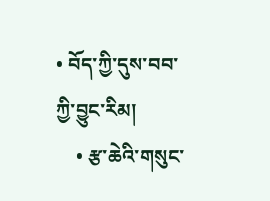• བོད་ཀྱི་དུས་བབ་ཀྱི་བྱུང་རིམ།
    • རྩ་ཆེའི་གསུང་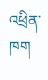འཕྲིན་ཁག